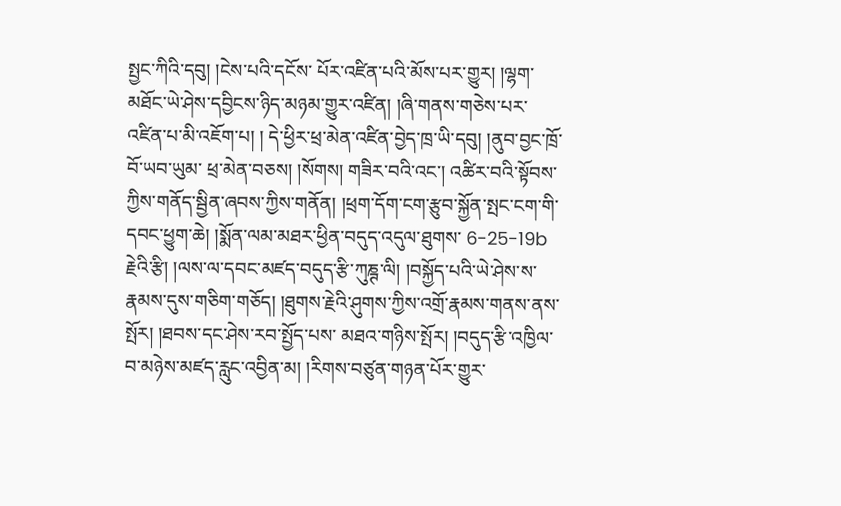སྤྱང་ཀིའི་དབུ། །ངེས་པའི་དངོས་ པོར་འཛིན་པའི་མོས་པར་གྱུར། །ལྷག་མཐོང་ཡེ་ཤེས་དབྱིངས་ཉིད་མཉམ་གྱུར་འཛིན། །ཞི་གནས་གཅེས་པར་འཛིན་པ་མི་འཇོག་པ། ། དེ་ཕྱིར་ཕྲ་མེན་འཛིན་བྱེད་ཁྲ་ཡི་དབུ། །ནུབ་བྱང་ཁྲོ་བོ་ཡབ་ཡུམ་ ཕྲ་མེན་བཅས། །སོགས། གཟིར་བའི་འང་། འཚིར་བའི་སྟོབས་ཀྱིས་གནོད་སྦྱིན་ཞབས་ཀྱིས་གནོན། །ཕྲག་དོག་ངག་རྩུབ་སྐྱོན་སྤང་ངག་གི་དབང་ཕྱུག་ཆེ། །སྨོན་ལམ་མཐར་ཕྱིན་བདུད་འདུལ་ཐུགས་ 6-25-19b རྗེའི་རྩི། །ལས་ལ་དབང་མཛད་བདུད་རྩི་ཀུཎྚ་ལི། །བསྐྱོད་པའི་ཡེ་ཤེས་ས་རྣམས་དུས་གཅིག་གཅོད། །ཐུགས་རྗེའི་ཤུགས་ཀྱིས་འགྲོ་རྣམས་གནས་ནས་སྤོར། །ཐབས་དང་ཤེས་རབ་སྤྱོད་པས་ མཐའ་གཉིས་སྤོར། །བདུད་རྩི་འཁྱིལ་བ་མཉེས་མཛད་རླུང་འབྱིན་མ། །རིགས་བཙུན་གཉན་པོར་གྱུར་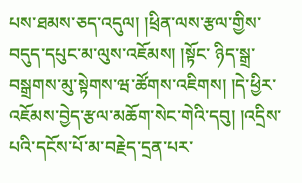པས་ཐམས་ཅད་འདུལ། །ཕྲིན་ལས་རྩལ་གྱིས་བདུད་དཔུང་མ་ལུས་འཇོམས། །སྟོང་ ཉིད་སྒྲ་བསྒྲགས་མུ་སྟེགས་ཝ་ཚོགས་འཇིགས། །དེ་ཕྱིར་འཇོམས་བྱེད་རྩལ་མཆོག་སེང་གེའི་དབུ། །འདྲིས་པའི་དངོས་པོ་མ་བརྗེད་དྲན་པར་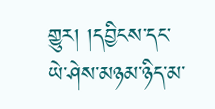གྱུར། །དབྱིངས་དང་ཡེ་ཤེས་མཉམ་ཉིད་མ་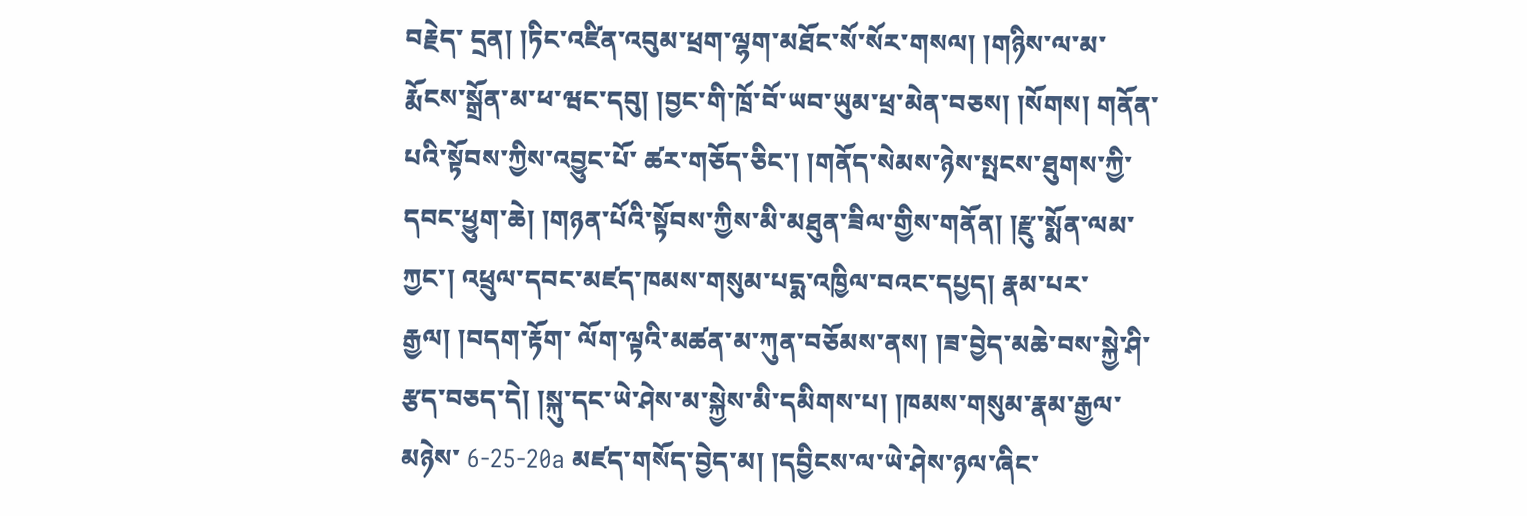བརྗེད་ དྲན། །ཏིང་འཛིན་འབུམ་ཕྲག་ལྷག་མཐོང་སོ་སོར་གསལ། །གཉིས་ལ་མ་རྨོངས་སྒྲོན་མ་ཕ་ཝང་དབུ། །བྱང་གི་ཁྲོ་བོ་ཡབ་ཡུམ་ཕྲ་མེན་བཅས། །སོགས། གནོན་པའི་སྟོབས་ཀྱིས་འབྱུང་པོ་ ཚར་གཅོད་ཅིང་། །གནོད་སེམས་ཉེས་སྤངས་ཐུགས་ཀྱི་དབང་ཕྱུག་ཆེ། །གཉན་པོའི་སྟོབས་ཀྱིས་མི་མཐུན་ཟིལ་གྱིས་གནོན། །རྫུ་སྨོན་ལམ་ཀྱང་། འཕྲུལ་དབང་མཛད་ཁམས་གསུམ་པདྨ་འཁྱིལ་བའང་དཔྱད། རྣམ་པར་རྒྱལ། །བདག་རྟོག་ ལོག་ལྟའི་མཚན་མ་ཀུན་བཅོམས་ནས། །ཟ་བྱེད་མཆེ་བས་སྐྱེ་ཤི་རྩད་བཅད་དེ། །སྐུ་དང་ཡེ་ཤེས་མ་སྐྱེས་མི་དམིགས་པ། །ཁམས་གསུམ་རྣམ་རྒྱལ་མཉེས་ 6-25-20a མཛད་གསོད་བྱེད་མ། །དབྱིངས་ལ་ཡེ་ཤེས་ཉལ་ཞིང་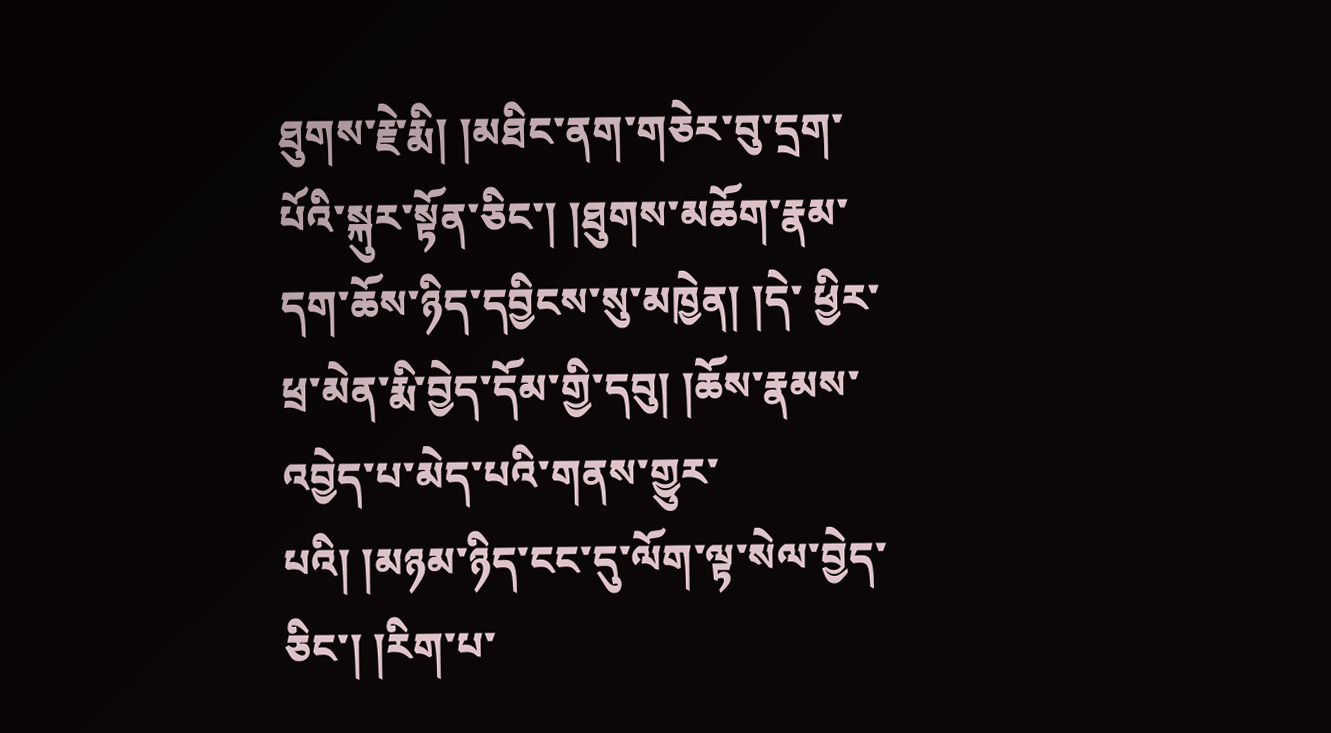ཐུགས་རྗེ་རྨི། །མཐིང་ནག་གཅེར་བུ་དྲག་པོའི་སྐུར་སྟོན་ཅིང་། །ཐུགས་མཆོག་རྣམ་དག་ཆོས་ཉིད་དབྱིངས་སུ་མཁྱེན། །དེ་ ཕྱིར་ཕྲ་མེན་རྨི་བྱེད་དོམ་གྱི་དབུ། །ཆོས་རྣམས་འབྱེད་པ་མེད་པའི་གནས་གྱུར་པའི། །མཉམ་ཉིད་ངང་དུ་ལོག་ལྟ་སེལ་བྱེད་ཅིང་། །རིག་པ་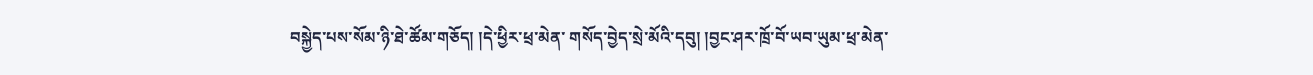བསྐྱེད་པས་སོམ་ཉི་ཐེ་ཚོམ་གཅོད། །དེ་ཕྱིར་ཕྲ་མེན་ གསོད་བྱེད་སྲེ་མོའི་དབུ། །བྱང་ཤར་ཁྲོ་བོ་ཡབ་ཡུམ་ཕྲ་མེན་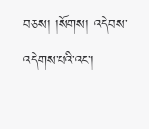བཅས། །སོགས། འདེབས་འདེགས་པའི་འང་།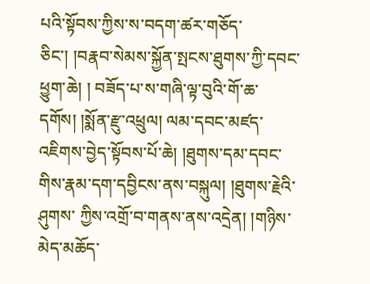པའི་སྟོབས་ཀྱིས་ས་བདག་ཚར་གཅོད་ཅིང་། །བརྣབ་སེམས་སྐྱོན་སྤངས་ཐུགས་ཀྱི་དབང་ཕྱུག་ཆེ། ། བཟོད་པ་ས་གཞི་ལྟ་བུའི་གོ་ཆ་དགོས། །སྨོན་རྫུ་འཕྲུལ། ལམ་དབང་མཛད་འཇིགས་བྱེད་སྟོབས་པོ་ཆེ། །ཐུགས་དམ་དབང་གིས་རྣམ་དག་དབྱིངས་ནས་བསྐུལ། །ཐུགས་རྗེའི་ཤུགས་ ཀྱིས་འགྲོ་བ་གནས་ནས་འདྲེན། །གཉིས་མེད་མཆོད་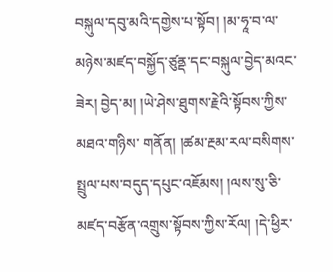བསྐུལ་དབུ་མའི་དགྱེས་པ་སྟོབ། །མ་ཧཱ་བ་ལ་མཉེས་མཛད་བསྐྱོད་ཙུནྡ་དང་བསྐུལ་བྱེད་མའང་ཟེར། བྱེད་མ། །ཡེ་ཤེས་ཐུགས་རྗེའི་སྟོབས་ཀྱིས་མཐའ་གཉིས་ གནོན། །ཚམ་རྔམ་རལ་བསིགས་སྤྲུལ་པས་བདུད་དཔུང་འཇོམས། །ལས་སུ་ཅི་མཛད་བརྩོན་འགྲུས་སྟོབས་ཀྱིས་རོལ། །དེ་ཕྱིར་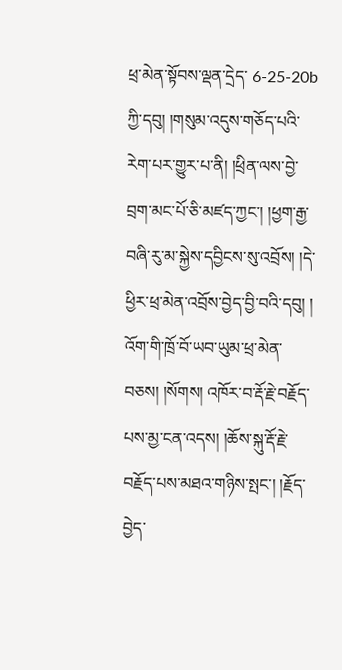ཕྲ་མེན་སྟོབས་ལྡན་དྲེད་ 6-25-20b ཀྱི་དབུ། །གསུམ་འདུས་གཅོད་པའི་རེག་པར་གྱུར་པ་ནི། །ཕྲིན་ལས་བྱེ་བྲག་མང་པོ་ཅི་མཛད་ཀྱང་། །ཕྱག་རྒྱ་བཞི་རུ་མ་སྐྱེས་དབྱིངས་སུ་འབྲོས། །དེ་ཕྱིར་ཕྲ་མེན་འབྲོས་བྱེད་བྱི་བའི་དབུ། ། འོག་གི་ཁྲོ་བོ་ཡབ་ཡུམ་ཕྲ་མེན་བཅས། །སོགས། འཁོར་བ་རྡོ་རྗེ་བརྗོད་པས་མྱ་ངན་འདས། །ཆོས་སྐུ་རྡོ་རྗེ་བརྗོད་པས་མཐའ་གཉིས་སྤང་། །རྗོད་བྱེད་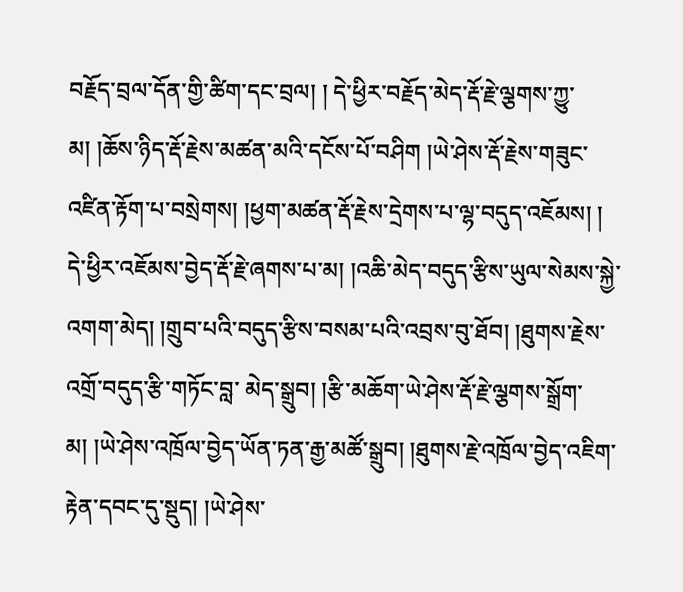བརྗོད་བྲལ་དོན་གྱི་ཚིག་དང་བྲལ། ། དེ་ཕྱིར་བརྗོད་མེད་རྡོ་རྗེ་ལྕགས་ཀྱུ་མ། །ཆོས་ཉིད་རྡོ་རྗེས་མཚན་མའི་དངོས་པོ་བཤིག །ཡེ་ཤེས་རྡོ་རྗེས་གཟུང་འཛིན་རྟོག་པ་བསྲེགས། །ཕྱག་མཚན་རྡོ་རྗེས་དྲེགས་པ་ལྷ་བདུད་འཇོམས། ། དེ་ཕྱིར་འཇོམས་བྱེད་རྡོ་རྗེ་ཞགས་པ་མ། །འཆི་མེད་བདུད་རྩིས་ཡུལ་སེམས་སྐྱེ་འགག་མེད། །གྲུབ་པའི་བདུད་རྩིས་བསམ་པའི་འབྲས་བུ་ཐོབ། །ཐུགས་རྗེས་འགྲོ་བདུད་རྩི་གཏོང་བླ་ མེད་སྒྲུབ། །རྩི་མཆོག་ཡེ་ཤེས་རྡོ་རྗེ་ལྕགས་སྒྲོག་མ། །ཡེ་ཤེས་འཁྲོལ་བྱེད་ཡོན་ཏན་རྒྱ་མཚོ་སྒྲུབ། །ཐུགས་རྗེ་འཁྲོལ་བྱེད་འཇིག་རྟེན་དབང་དུ་སྡུད། །ཡེ་ཤེས་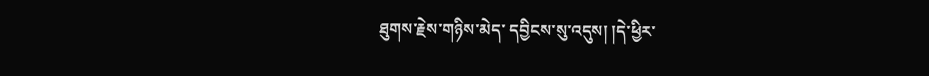ཐུགས་རྗེས་གཉིས་མེད་ དབྱིངས་སུ་འདུས། །དེ་ཕྱིར་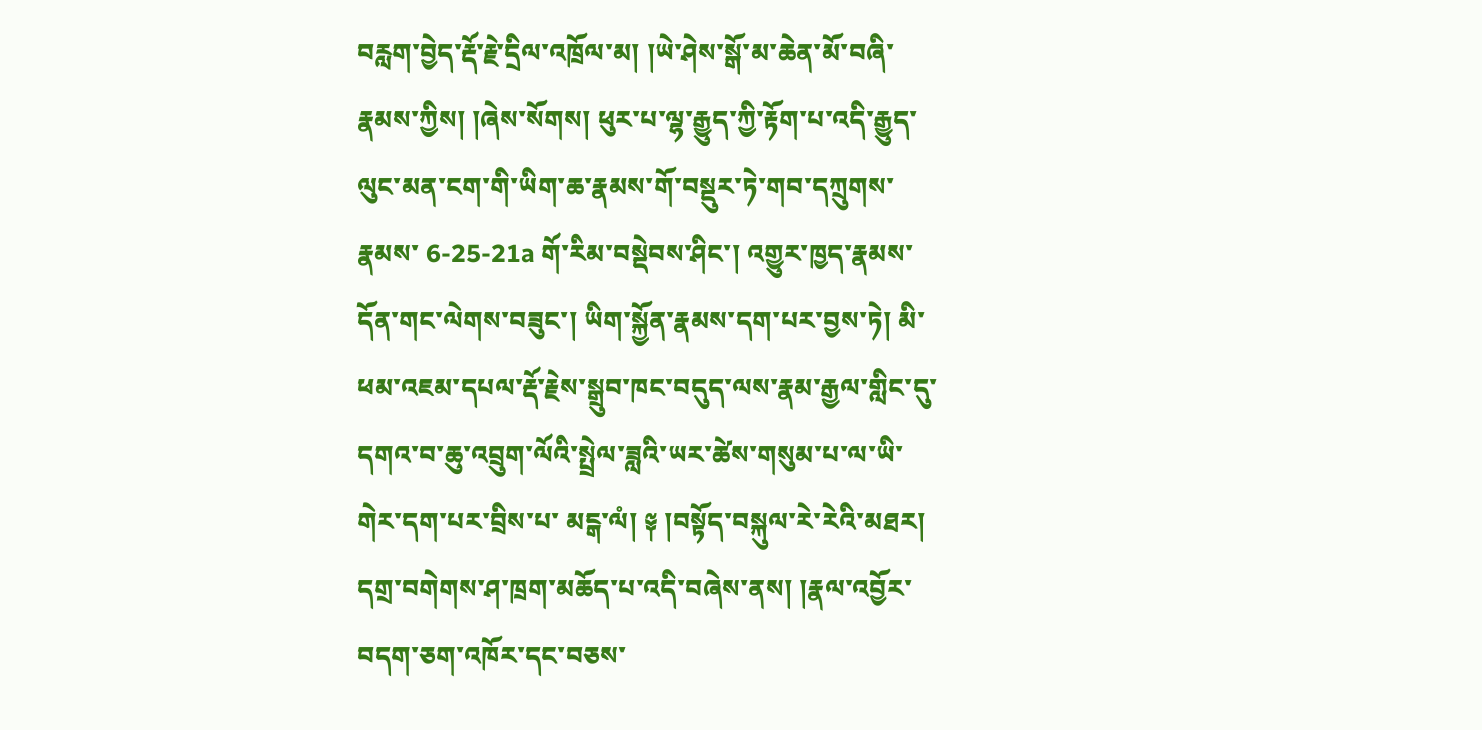བརླག་བྱེད་རྡོ་རྗེ་དྲིལ་འཁྲོལ་མ། །ཡེ་ཤེས་སྒོ་མ་ཆེན་མོ་བཞི་རྣམས་ཀྱིས། །ཞེས་སོགས། ཕུར་པ་ལྷ་རྒྱུད་ཀྱི་རྟོག་པ་འདི་རྒྱུད་ལུང་མན་ངག་གི་ཡིག་ཆ་རྣམས་གོ་བསྡུར་ཏེ་གབ་དཀྲུགས་རྣམས་ 6-25-21a གོ་རིམ་བསྡེབས་ཤིང་། འགྱུར་ཁྱད་རྣམས་དོན་གང་ལེགས་བཟུང་། ཡིག་སྐྱོན་རྣམས་དག་པར་བྱས་ཏེ། མི་ཕམ་འཇམ་དཔལ་རྡོ་རྗེས་སྒྲུབ་ཁང་བདུད་ལས་རྣམ་རྒྱལ་གླིང་དུ་དགའ་བ་ཆུ་འབྲུག་ལོའི་སྤྲེལ་ཟླའི་ཡར་ཚེས་གསུམ་པ་ལ་ཡི་གེར་དག་པར་བྲིས་པ་ མངྒ་ལཾ། ༈ །བསྟོད་བསྐུལ་རེ་རེའི་མཐར། དགྲ་བགེགས་ཤ་ཁྲག་མཆོད་པ་འདི་བཞེས་ནས། །རྣལ་འབྱོར་བདག་ཅག་འཁོར་དང་བཅས་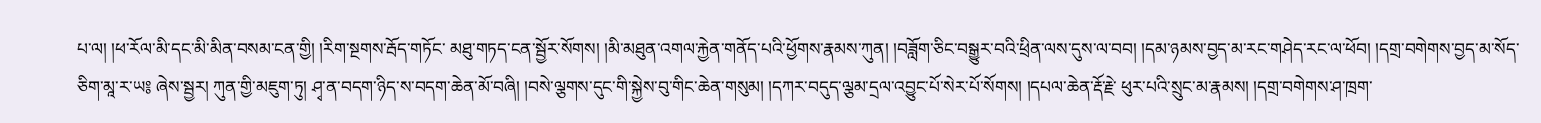པ་ལ། །ཕ་རོལ་མི་དང་མི་མིན་བསམ་ངན་གྱི། །རིག་སྔགས་རྦོད་གཏོང་ མཐུ་གཏད་ངན་སྦྱོར་སོགས། །མི་མཐུན་འགལ་རྐྱེན་གནོད་པའི་ཕྱོགས་རྣམས་ཀུན། །བཟློག་ཅིང་བསྒྱུར་བའི་ཕྲིན་ལས་དུས་ལ་བབ། །དམ་ཉམས་བྱད་མ་རང་གཤེད་རང་ལ་ཕོབ། །དགྲ་བགེགས་བྱད་མ་སོད་ ཅིག་མཱ་ར་ཡ༔ ཞེས་སྦྱར། ཀུན་གྱི་མཇུག་ཏུ། ཤྭ་ན་བདག་ཉིད་ས་བདག་ཆེན་མོ་བཞི། །བསེ་ལྕགས་དུང་གི་སྐྱེས་བུ་གིང་ཆེན་གསུམ། །དཀར་བདུད་ལྕམ་དྲལ་འབྱུང་པོ་སེར་པོ་སོགས། །དཔལ་ཆེན་རྡོ་རྗེ་ ཕུར་པའི་སྲུང་མ་རྣམས། །དགྲ་བགེགས་ཤ་ཁྲག་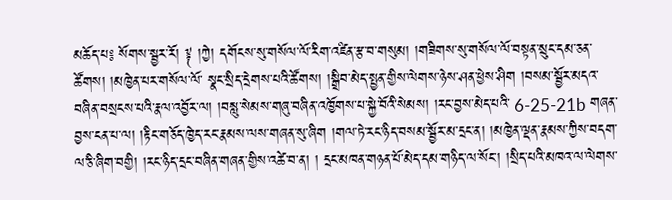མཆོད་པ༔ སོགས་སྦྱར་རོ། ༈ །ཀྱེ། དགོངས་སུ་གསོལ་ལོ་རིག་འཛིན་རྩ་བ་གསུམ། །གཟིགས་སུ་གསོལ་ལོ་བསྟན་སྲུང་དམ་ཅན་ཚོགས། །མཁྱེན་པར་གསོལ་ལོ་ སྣང་སྲིད་དྲེགས་པའི་ཚོགས། །སྒྲིབ་མེད་སྤྱན་གྱིས་ལེགས་ཉེས་ཤན་ཕྱེས་ཤིག །བསམ་སྦྱོར་མདའ་བཞིན་བསྲངས་པའི་རྣལ་འབྱོར་ལ། །བསླུ་སེམས་གཞུ་བཞིན་འཁྱོགས་པ་སྐྱེ་བོའི་སེམས། །རང་བྱས་མེད་པའི་ 6-25-21b གཞན་བྱས་ངན་པ་ལ། །རྟིང་གཅོད་ཁྱེད་རང་རྣམས་ལས་གཞན་སུ་ཞིག །གལ་ཏེ་རང་ཉིད་བསམ་སྦྱོར་མ་དྲང་ན། །མཁྱེན་ལྡན་རྣམས་ཀྱིས་བདག་ལ་ཅི་ཞིག་བགྱི། །རང་ཉིད་དྲང་བཞིན་གཞན་གྱིས་འཚེ་བ་ན། ། དྲང་མཁན་གཉན་པོ་མེད་དམ་གཉིད་ལ་སོང་། །སྲིད་པའི་མཁའ་ལ་ལེགས་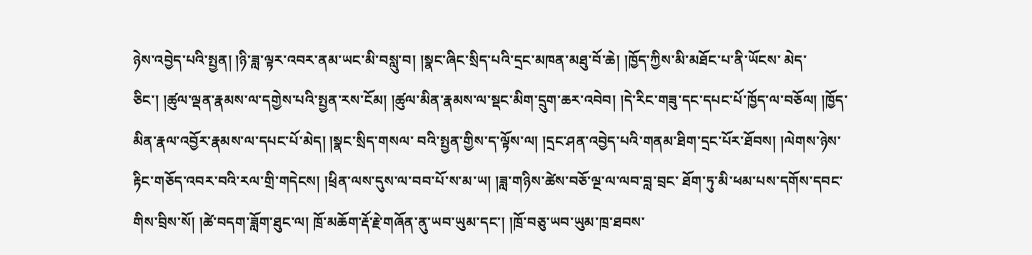ཉེས་འབྱེད་པའི་སྤྱན། །ཉི་ཟླ་ལྟར་འབར་ནམ་ཡང་མི་བསླུ་བ། །སྣང་ཞིང་སྲིད་པའི་དྲང་མཁན་མཐུ་བོ་ཆེ། །ཁྱོད་ཀྱིས་མི་མཐོང་པ་ནི་ཡོངས་ མེད་ཅིང་། །ཚུལ་ལྡན་རྣམས་ལ་དགྱེས་པའི་སྤྱན་རས་ངོམ། །ཚུལ་མིན་རྣམས་ལ་སྡང་མིག་དྲུག་ཆར་འབེབ། །དེ་རིང་གཟུ་དང་དཔང་པོ་ཁྱོད་ལ་བཅོལ། །ཁྱོད་མིན་རྣལ་འབྱོར་རྣམས་ལ་དཔང་པོ་མེད། །སྣང་སྲིད་གསལ་ བའི་སྤྱན་གྱིས་ད་ལྟོས་ལ། །དྲང་ཤན་འབྱེད་པའི་གནམ་ཐིག་དྲང་པོར་ཐོབས། །ལེགས་ཉེས་རྟིང་གཅོད་འབར་བའི་རལ་གྲི་གདེངས། །ཕྲིན་ལས་དུས་ལ་བབ་པོ་ས་མ་ཡ། །ཟླ་གཉིས་ཚེས་བཅོ་ལྔ་ལ་ལབ་བླ་བྲང་ ཐོག་ཏུ་མི་ཕམ་པས་དགོས་དབང་གིས་བྲིས་སོ། །ཚེ་བདག་ཟློག་ཐུང་ལ། ཁྲོ་མཆོག་རྡོ་རྗེ་གཞོན་ནུ་ཡབ་ཡུམ་དང་། །ཁྲོ་བཅུ་ཡབ་ཡུམ་ཁྲ་ཐབས་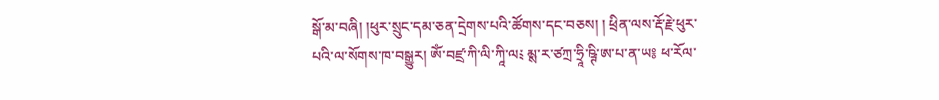སྒོ་མ་བཞི། །ཕུར་སྲུང་དམ་ཅན་དྲེགས་པའི་ཚོགས་དང་བཅས། ། ཕྲིན་ལས་རྡོ་རྗེ་ཕུར་པའི་ལ་སོགས་ཁ་བསྒྱུར། ཨོཾ་བཛྲ་ཀི་ལི་ཀཱི་ལ༴ མྶ་ར་ཙཀྲ་ཧྲཱི་ཥྚི་ཨ་པ་ན་ཡ༔ ཕ་རོལ་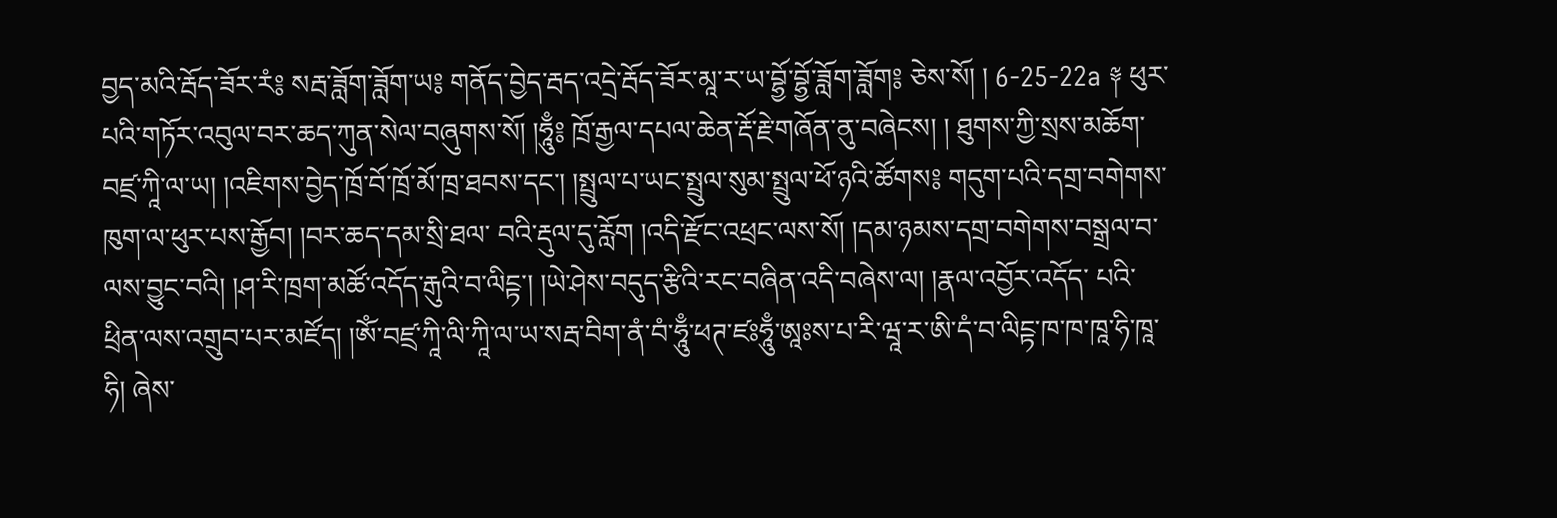བྱད་མའི་རྦོད་ཟོར་རཾ༔ སརྦ་ཟློག་ཟློག་ཡ༔ གནོད་བྱེད་རྦད་འདྲེ་རྦོད་ཟོར་མཱ་ར་ཡ་བྷྱོ་བྷྱོ་ཟློག་ཟློག༔ ཅེས་སོ། ། 6-25-22a ༈ ཕུར་པའི་གཏོར་འབུལ་བར་ཆད་ཀུན་སེལ་བཞུགས་སོ། །ཧཱུྃ༔ ཁྲོ་རྒྱལ་དཔལ་ཆེན་རྡོ་རྗེ་གཞོན་ནུ་བཞེངས། ། ཐུགས་ཀྱི་སྲས་མཆོག་བཛྲ་ཀཱི་ལ་ཡ། །འཇིགས་བྱེད་ཁྲོ་བོ་ཁྲོ་མོ་ཁྲ་ཐབས་དང་། །སྤྲུལ་པ་ཡང་སྤྲུལ་སུམ་སྤྲུལ་ཕོ་ཉའི་ཚོགས༔ གདུག་པའི་དགྲ་བགེགས་ཁུག་ལ་ཕུར་པས་རྒྱོབ། །བར་ཆད་དམ་སྲི་ཐལ་ བའི་རྡུལ་དུ་རློག །འདི་རྫོང་འཕྲང་ལས་སོ། །དམ་ཉམས་དགྲ་བགེགས་བསྒྲལ་བ་ལས་བྱུང་བའི། །ཤ་རི་ཁྲག་མཚོ་འདོད་རྒུའི་བ་ལིངྟ་། །ཡེ་ཤེས་བདུད་རྩིའི་རང་བཞིན་འདི་བཞེས་ལ། །རྣལ་འབྱོར་འདོད་ པའི་ཕྲིན་ལས་འགྲུབ་པར་མཛོད། །ཨོཾ་བཛྲ་ཀཱི་ལི་ཀཱི་ལ་ཡ་སརྦ་བིག་ནཾ་བཾ་ཧཱུྃ་ཕཊ་ཛཿཧཱུྃ་ཨཱཿས་པ་རི་ཝཱ་ར་ཨི་དཾ་བ་ལིངྟ་ཁ་ཁ་ཁཱ་ཧི་ཁཱ་ཧི། ཞེས་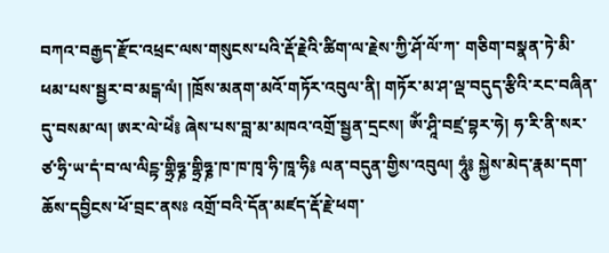བཀའ་བརྒྱད་རྫོང་འཕྲང་ལས་གསུངས་པའི་རྡོ་རྗེའི་ཚིག་ལ་རྗེས་ཀྱི་ཤོ་ལོ་ཀ་ གཅིག་བསྣན་ཏེ་མི་ཕམ་པས་སྦྱར་བ་མངྒ་ལཾ། །ཁྲོས་མནག་མའོ་གཏོར་འབུལ་ནི། གཏོར་མ་ཤ་ལྡ་བདུད་རྩིའི་རང་བཞིན་དུ་བསམ་ལ། ཨར་ལེ་ཕེཾ༔ ཞེས་པས་བླ་མ་མཁའ་འགྲོ་སྦྱན་དྲངས། ཨོཾ་ཤཱི་བཛྲ་བྷར་ཧེ། ཧ་རི་ནི་སར་ ཙ་ཧྲི་ཡ་དཾ་བ་ལ་ལིངྟ་གྷྲིཧྞ་གྷྲིཧྞ་ཁ་ཁ་ཁྭ་ཧི་ཁཱ་ཧི༔ ལན་བདུན་གྱིས་འབུལ། ཧཱུཾ༔ སྐྱེས་མེད་རྣམ་དག་ཆོས་དབྱིངས་ཕོ་བྲང་ནསཿ འགྲོ་བའི་དོན་མཛད་རྡོ་རྗེ་ཕག་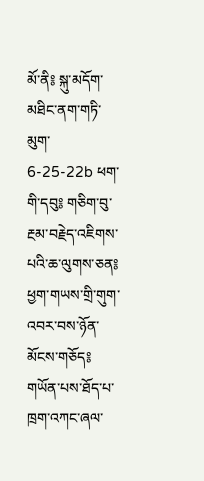མོ་ནི༔ སྐུ་མདོག་མཐིང་ནག་གཏི་མུག་ 6-25-22b ཕག་གི་དབུ༔ གཅིག་བུ་རྔམ་བརྗེད་འཇིགས་པའི་ཆ་ལུགས་ཅན༔ ཕྱག་གཡས་གྲི་གུག་འབར་བས་ཉོན་མོངས་གཅོད༔ གཡོན་པས་ཐོད་པ་ཁྲག་འཀང་ཞལ་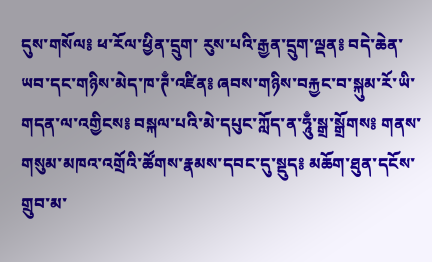དུས་གསོལ༔ ཕ་རོལ་ཕྱིན་དྲུག་ རུས་པའི་རྒྱན་དྲུག་ལྡན༔ བདེ་ཆེན་ཡབ་དང་གཉིས་མེད་ཁ་ཊྃ་འཛིན༔ ཞབས་གཉིས་བརྐྱང་བ་སྐུམ་རོ་ཡི་གདན་ལ་འགྱིངས༔ བསྐལ་པའི་མེ་དཔུང་ཀློད་ན་ཧཱུྃ་སྒྲ་སྒྲོགས༔ གནས་ གསུམ་མཁའ་འགྲོའི་ཚོགས་རྣམས་དབང་དུ་སྡུད༔ མཆོག་ཐུན་དངོས་གྲུབ་མ་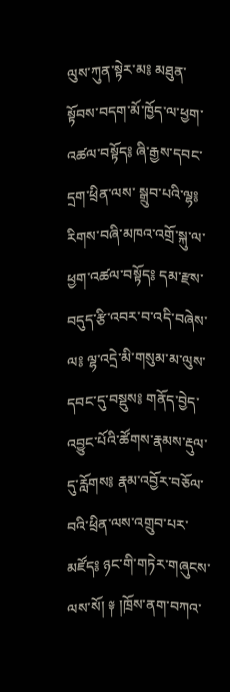ལུས་ཀུན་སྟེར་མ༔ མཐུན་སྟོབས་བདག་མོ་ཁྱོད་ལ་ཕྱག་འཚལ་བསྟོད༔ ཞི་རྒྱས་དབང་དྲག་ཕྲིན་ལས་ སྒྲུབ་པའི་ལྷ༔ རིགས་བཞི་མཁའ་འགྲོ་སྐུ་ལ་ཕྱག་འཚལ་བསྟོད༔ དམ་རྫས་བདུད་རྩི་འབར་བ་འདི་བཞེས་ལ༔ ལྷ་འདྲེ་མི་གསུམ་མ་ལུས་དབང་དུ་བསྡུས༔ གནོད་བྱེད་ འབྱུང་པོའི་ཚོགས་རྣམས་རྡུལ་དུ་རློགས༔ རྣམ་འབྱོར་བཅོལ་བའི་ཕྲིན་ལས་འགྲུབ་པར་མཛོད༔ ཉང་གི་གཏེར་གཞུངས་ལས་སོ། ༈ །ཁྲོས་ནག་བཀའ་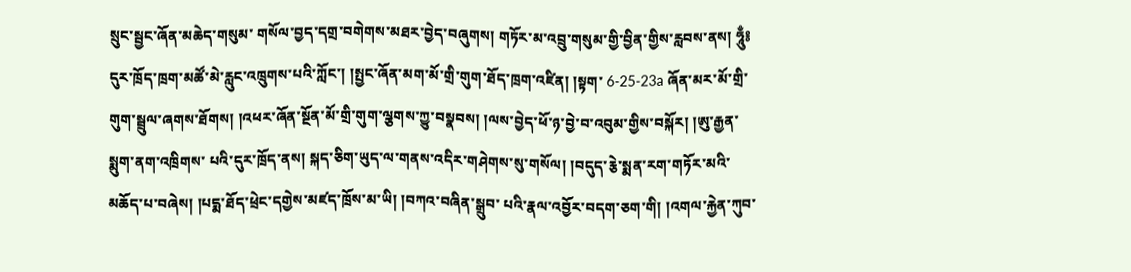སྲུང་སྦྱང་ཞོན་མཆེད་གསུམ་ གསོལ་བྱད་དགྲ་བགེགས་མཐར་བྱེད་བཞུགས། གཏོར་མ་འབྲུ་གསུམ་གྱི་བྱིན་གྱིས་རླབས་ནས། ཧཱུྃ༔ དུར་ཁྲོད་ཁྲག་མཚོ་མེ་རླུང་འཁྲུགས་པའི་ཀློང་། །སྤྱང་ཞོན་མག་མོ་གྲི་གུག་ཐོད་ཁྲག་འཛིན། །སྟག་ 6-25-23a ཞོན་མར་མོ་གྲི་གུག་སྦྲུལ་ཞགས་ཐོགས། །འཕར་ཞོན་སྔོན་མོ་གྲི་གུག་ལྕགས་ཀྱུ་བསྣབས། །ལས་བྱེད་ཕོ་ཉ་བྱེ་བ་འབུམ་གྱིས་བསྐོར། །ཨུ་རྒྱན་སྨུག་ནག་འཁྲིགས་ པའི་དུར་ཁྲོད་ནས། སྐད་ཅིག་ཡུད་ལ་གནས་འདིར་གཤེགས་སུ་གསོལ། །བདུད་རྕེ་སྨན་རག་གཏོར་མའི་མཆོད་པ་བཞེས། །པདྨ་ཐོད་ཕྲེང་དགྱེས་མཛད་ཁྲོས་མ་ཡི། །བཀའ་བཞིན་སྒྲུབ་ པའི་རྣལ་འབྱོར་བདག་ཅག་གི། །འགལ་རྐྱེན་ཀུབ་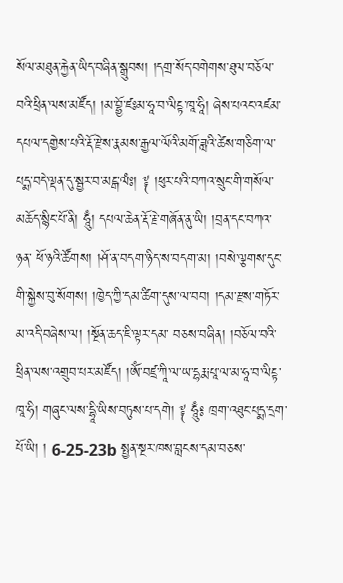སོལ་མཐུན་རྐྱེན་ཡིད་བཞིན་སྒྲུབས། །དགྲ་སོད་བགེགས་ཐུལ་བཅོལ་བའི་ཕྲིན་ལས་མཛོད། །མ་བྷྱོ་ཛཿམ་ཧཱ་བ་ལིངྟ་ཁཱ་ཧཱི། ཞེས་པའང་འཛམ་ དཔལ་དགྱེས་པའི་རྡོ་རྫེས་རྣམས་རྒྱལ་ལོའི་མགོ་ཟླའི་ཚེས་གཅིག་ལ་པདྨ་བདེ་ལྡན་དུ་སྦྱར་བ་མངྒ་ལཾཿ། ༈ །ཕུར་པའི་བཀའ་སྲུང་གི་གསོལ་མཆོད་སྙིང་པོ་ནི། ཧཱུྃ། དཔལ་ཆེན་རྡོ་རྗེ་གཞོན་ནུ་ཡི། །བྲན་དང་བཀའ་ཉན་ ཕོ་ཉའི་ཚོགས། །ཤོ་ན་བདག་ཉིད་ས་བདག་མ། །བསེ་ལྕགས་དུང་གི་སྐྱེས་བུ་སོགས། །ཁྱེད་ཀྱི་དམ་ཚིག་དུས་ལ་བབ། །དམ་རྫས་གཏོར་མ་འདི་བཞེས་ལ། །སྔོན་ཆད་ཇི་ལྟར་དམ་ བཅས་བཞིན། །བཅོལ་བའི་ཕྲིན་ལས་འགྲུབ་པར་མཛོད། །ཨོཾ་བཛྲ་ཀཱི་ལ་ཡ་དྷརྨ་པཱ་ལ་མ་ཧཱ་བ་ལིངྟ་ཁཱ་ཧི། གཞུང་ལས་དྷཱི་ཡིས་བཏུས་པ་དགེ། ༈ ཧཱུྃ༔ ཁྲག་འཐུང་པདྨ་དྲག་པོ་ཡི། ། 6-25-23b སྤྱན་སྔར་ཁས་བླངས་དམ་བཅས་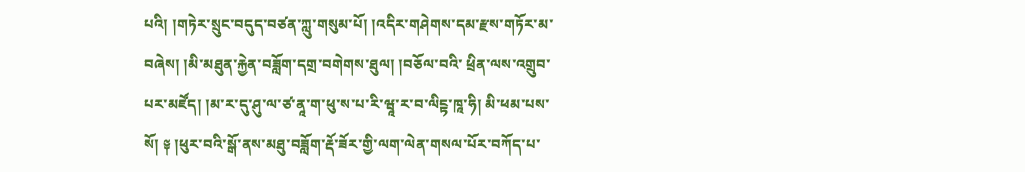པའི། །གཏེར་སྲུང་བདུད་བཙན་ཀླུ་གསུམ་པོ། །འདིར་གཤེགས་དམ་རྫས་གཏོར་མ་བཞེས། །མི་མཐུན་རྐྱེན་བཟློག་དགྲ་བགེགས་ཐུལ། །བཅོལ་བའི་ ཕྲིན་ལས་འགྲུབ་པར་མཛོད། །མ་ར་དུ་ཤུ་ལ་ཙ་ནཱ་ག་ཕུ་ས་པ་རི་ཝཱ་ར་བ་ལིངྟ་ཁཱ་ཧི། མི་ཕམ་པས་སོ། ༈ །ཕུར་བའི་སྒོ་ནས་མཐུ་བཟློག་རྡོ་ཟོར་གྱི་ལག་ལེན་གསལ་པོར་བཀོད་པ་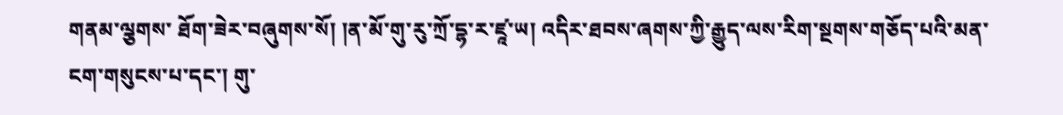གནམ་ལྕགས་ ཐོག་ཟེར་བཞུགས་སོ། །ན་མོ་གུ་རུ་ཀྲོ་དྷ་ར་ཛཱ་ཡ། འདིར་ཐབས་ཞགས་ཀྱི་རྒྱུད་ལས་རིག་སྔགས་གཅོད་པའི་མན་ངག་གསུངས་པ་དང་། གུ་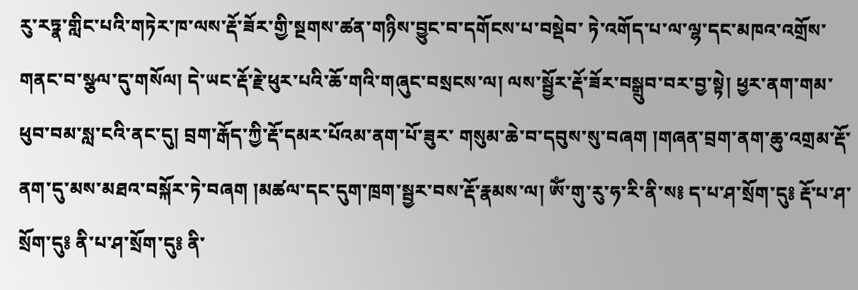རུ་རཏྣ་གླིང་པའི་གཏེར་ཁ་ལས་རྡོ་ཟོར་གྱི་སྔགས་ཚན་གཉིས་བྱུང་བ་དགོངས་པ་བསྡེབ་ ཏེ་འགོད་པ་ལ་ལྷ་དང་མཁའ་འགྲོས་གནང་བ་སྩལ་དུ་གསོལ། དེ་ཡང་རྡོ་རྗེ་ཕུར་པའི་ཆོ་གའི་གཞུང་བསྲངས་ལ། ལས་སྦྱོར་རྡོ་ཟོར་བསྒྲུབ་བར་བྱ་སྟེ། ཕྱར་ནག་གམ་ཕུབ་བམ་སླ་ངའི་ནང་དུ། བྲག་རྒོད་ཀྱི་རྡོ་དམར་པོའམ་ནག་པོ་ཟུར་ གསུམ་ཆེ་བ་དབུས་སུ་བཞག །གཞན་བྲག་ནག་ཆུ་འགྲམ་རྡོ་ནག་དུ་མས་མཐའ་བསྐོར་ཏེ་བཞག །མཚལ་དང་དུག་ཁྲག་སྦྱར་བས་རྡོ་རྣམས་ལ། ཨོཾ་གུ་རུ་ཧ་རི་ནི་ས༔ ད་པ་ཤ་སྲོག་དུ༔ རྡོ་པ་ཤ་སྲོག་དུ༔ ནི་པ་ཤ་སྲོག་དུ༔ ནི་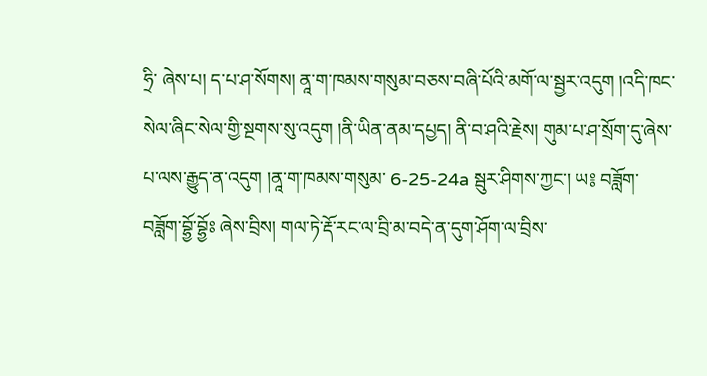ཧྲི་ ཞེས་པ། ད་པ་ཤ་སོགས། ནཱ་ག་ཁམས་གསུམ་བཅས་བཞི་པོའི་མགོ་ལ་སྦྱར་འདུག །འདི་ཁང་སེལ་ཞིང་སེལ་གྱི་སྔགས་སུ་འདུག །ནི་ཡིན་ནམ་དཔྱད། ནི་བ་ཤའི་རྗེས། གུམ་པ་ཤ་སྲོག་དུ་ཞེས་པ་ལས་རྒྱུད་ན་འདུག །ནཱ་ག་ཁམས་གསུམ་ 6-25-24a སྦུར་ཤིགས་ཀྱང་། ཡ༔ བཟློག་བཟློག་བྷྱོ་བྷྱོཿ ཞེས་བྲིས། གལ་ཏེ་རྡོ་རང་ལ་བྲི་མ་བདེ་ན་དུག་ཤོག་ལ་བྲིས་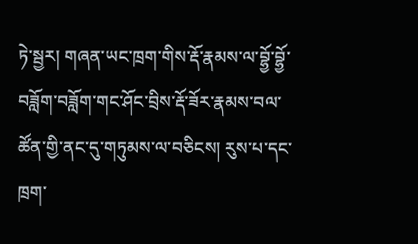ཏེ་སྦྱར། གཞན་ཡང་ཁྲག་གིས་རྡོ་རྣམས་ལ་བྷྱོ་བྷྱོ་བཟློག་བཟློག་གང་ཤོང་བྲིས་རྡོ་ཟོར་རྣམས་བལ་ཚོན་གྱི་ནང་དུ་གཏུམས་ལ་བཅིངས། རུས་པ་དང་ ཁྲག་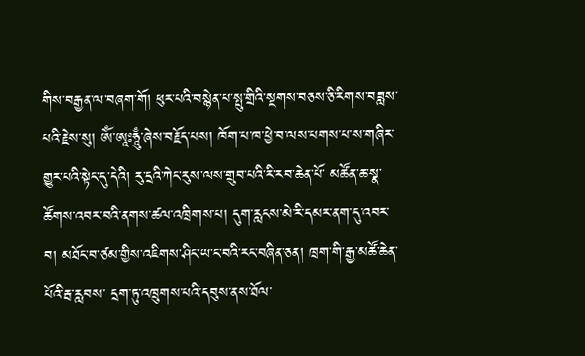གིས་བརྒྱན་ལ་བཞག་གོ། ཕུར་པའི་བསྙེན་པ་སྤུ་གྲིའི་སྔགས་བཅས་ཅི་རིགས་བཟླས་པའི་རྗེས་སུ། ཨོཾ་ཨཱཿཧཱུྃ་ཞེས་བརྗོད་པས། ཁོག་པ་ཁ་ཕྱེ་བ་ལས་པགས་པ་ས་གཞིར་གྱུར་པའི་སྟེང་དུ་དེའི། རུ་དྲའི་ཀེང་རུས་ལས་གྲུབ་པའི་རི་རབ་ཆེན་པོ་ མཚོན་ཆ་སྣ་ཚོགས་འབར་བའི་ནགས་ཚལ་འཁྲིགས་པ། དུག་རླངས་མེ་རི་དམར་ནག་དུ་འབར་བ། མཐོང་བ་ཙམ་གྱིས་འཇིགས་ཤིང་ཡ་ང་བའི་རང་བཞིན་ཅན། ཁྲག་གི་རྒྱ་མཚོ་ཆེན་པོའི་རྦ་རླབས་ དྲག་ཏུ་འཁྲུགས་པའི་དབུས་ནས་ཐོལ་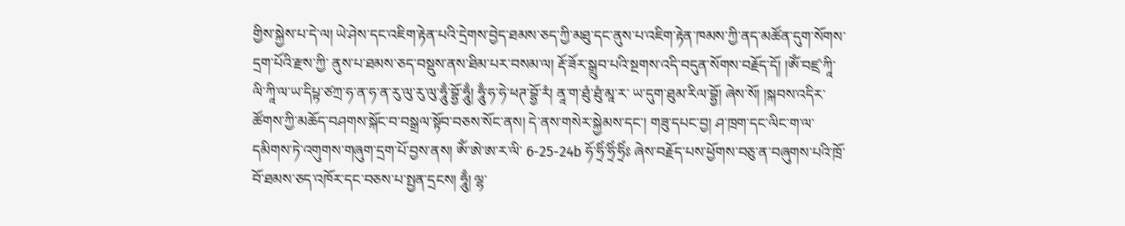གྱིས་སྐྱེས་པ་དེ་ལ། ཡེ་ཤེས་དང་འཇིག་རྟེན་པའི་དྲེགས་བྱེད་ཐམས་ཅད་ཀྱི་མཐུ་དང་ནུས་པ་འཇིག་རྟེན་ཁམས་ཀྱི་ནད་མཚོན་དུག་སོགས་དྲག་པོའི་རྫས་ཀྱི་ ནུས་པ་ཐམས་ཅད་བསྡུས་ནས་ཐིམ་པར་བསམ་ལ། རྡོ་ཟོར་སྒྲུབ་པའི་སྔགས་འདི་བདུན་སོགས་བརྗོད་དོ། །ཨོཾ་བཛྲ་ཀཱི་ལི་ཀཱི་ལ་ཡ་དིཔྟ་ཙཀྲ་ཧ་ན་ཧ་ན་རུ་ལུ་རུ་ལུ་ཧཱུྃ་བྷྱོ་ཧཱུྃ། ཧཱུྃ་ཧ་ཧེ་ཕཊ་བྷྱོ་རཾ། ནཱ་ག་ཐུཾ་ཐུཾ་མཱ་ར་ ཡ་དུག་ཐུམ་རིལ་བྷྱོ། ཞེས་སོ། །སྐབས་འདིར་ཚོགས་ཀྱི་མཆོད་བཤགས་སྐོང་བ་བསྒྲལ་སྟོབ་བཅས་སོང་ནས། དེ་ནས་གསེར་སྐྱེམས་དང་། གཟུ་དཔང་བྱ། ཤ་ཁྲག་དང་ལིང་ག་ལ་དམིགས་ཏེ་འགུགས་གཞུག་དྲག་པོ་བྱས་ནས། ཨོཾ་ཨེ་ཨ་ར་ལི་ 6-25-24b ཧོ་ཧྲིཾ་ཧྲིཾ་ཧྲིཾཿ ཞེས་བརྗོད་པས་ཕྱོགས་བཅུ་ན་བཞུགས་པའི་ཁྲོ་བོ་ཐམས་ཅད་འཁོར་དང་བཅས་པ་སྤྱན་དྲངས། ཧཱུྃ། ལྷ་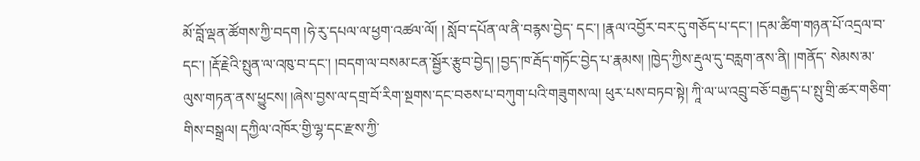མོ་བློ་ལྡན་ཚོགས་ཀྱི་བདག །ཧེ་རུ་དཔལ་ལ་ཕྱག་འཚལ་ལོ། ། སློབ་དཔོན་ལ་ནི་བརྙས་བྱེད་ དང་། །རྣལ་འབྱོར་བར་དུ་གཅོད་པ་དང་། །དམ་ཚིག་གཉན་པོ་འདྲལ་བ་དང་། །རྡོ་རྗེའི་སྤུན་ལ་འཁུ་བ་དང་། །བདག་ལ་བསམ་ངན་སྦྱོར་རྩུབ་བྱེད། །བྱད་ཁ་རྦོད་གཏོང་བྱེད་པ་རྣམས། །ཁྱེད་ཀྱིས་རྡུལ་དུ་བརླག་ནས་ནི། །གནོད་ སེམས་མ་ལུས་གཏན་ནས་ཕྱུངས། །ཞེས་བྱས་ལ་དགྲ་བོ་རིག་སྔགས་དང་བཅས་པ་བཀུག་པའི་གཟུགས་ལ། ཕུར་པས་བཏབ་སྟེ། ཀཱི་ལ་ཡ་འབྲུ་བཅོ་བརྒྱད་པ་སྤུ་གྲི་ཚར་གཅིག་གིས་བསྒྲལ། དཀྱིལ་འཁོར་གྱི་ལྷ་དང་རྫས་ཀྱི་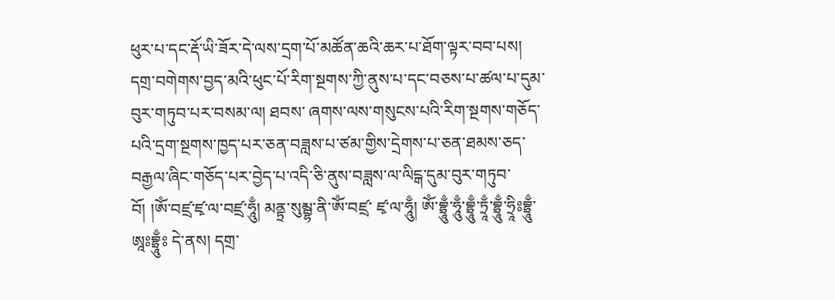ཕུར་པ་དང་རྡོ་ཡི་ཟོར་དེ་ལས་དྲག་པོ་མཚོན་ཆའི་ཆར་པ་ཐོག་ལྟར་བབ་པས། དགྲ་བགེགས་བྱད་མའི་ཕུང་པོ་རིག་སྔགས་ཀྱི་ནུས་པ་དང་བཅས་པ་ཚལ་པ་དུམ་བུར་གཏུབ་པར་བསམ་ལ། ཐབས་ ཞགས་ལས་གསུངས་པའི་རིག་སྔགས་གཅོད་པའི་དྲག་སྔགས་ཁྱད་པར་ཅན་བཟླས་པ་ཙམ་གྱིས་དྲེགས་པ་ཅན་ཐམས་ཅད་བརྒྱལ་ཞིང་གཅོད་པར་བྱེད་པ་འདི་ཅི་ནུས་བཟླས་ལ་ལིངྒ་དུམ་བུར་གཏུབ་བོ། །ཨོཾ་བཛྲ་ཛྭ་ལ་བཛྲ་ཧཱུྃ། མནྟྲ་སུམྦྷ་ནི་ཨོཾ་བཛྲ་ ཛྭ་ལ་ཧཱུྃ། ཨོཾ་བྷྲཱུྃ་ཧཱུྃ་བྷྲཱུྃ་ཏྲཱྃ་བྷྲཱུྃ་ཧྲཱིཿབྷྲཱུྃ་ཨཱཿབྷྲཱུྃཿ དེ་ནས། དགྲ་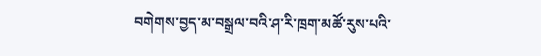བགེགས་བྱད་མ་བསྒྲལ་བའི་ཤ་རི་ཁྲག་མཚོ་རུས་པའི་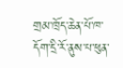གྲམ་ཁྲོད་ཆེན་པོ་ཁ་དོག་དྲི་རོ་ནུས་པ་ཕུན་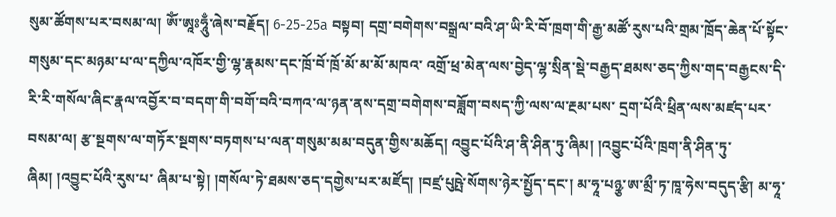སུམ་ཚོགས་པར་བསམ་ལ། ཨོཾ་ཨཱཿཧཱུྃ་ཞེས་བརྗོད། 6-25-25a བསྟབ། དགྲ་བགེགས་བསྒྲལ་བའི་ཤ་ཡི་རི་བོ་ཁྲག་གི་རྒྱ་མཚོ་རུས་པའི་གྲམ་ཁྲོད་ཆེན་པོ་སྟོང་གསུམ་དང་མཉམ་པ་ལ་དཀྱིལ་འཁོར་གྱི་ལྷ་རྣམས་དང་ཁྲོ་བོ་ཁྲོ་མོ་མ་མོ་མཁའ་ འགྲོ་ཕྲ་མེན་ལས་བྱེད་ལྷ་སྲིན་སྡེ་བརྒྱད་ཐམས་ཅད་ཀྱིས་གད་བརྒྱངས་དི་རི་རི་གསོལ་ཞིང་རྣལ་འབྱོར་བ་བདག་གི་བགོ་བའི་བཀའ་ལ་ཉན་ནས་དགྲ་བགེགས་བཟློག་བསད་ཀྱི་ལས་ལ་རྔམ་པས་ དྲག་པོའི་ཕྲིན་ལས་མཛད་པར་བསམ་ལ། རྩ་སྔགས་ལ་གཏོར་སྔགས་བཏགས་པ་ལན་གསུམ་མམ་བདུན་གྱིས་མཆོད། འབྱུང་པོའི་ཤ་ནི་ཤིན་ཏུ་ཞིམ། །འབྱུང་པོའི་ཁྲག་ནི་ཤིན་ཏུ་ཞིམ། །འབྱུང་པོའི་རུས་པ་ ཞིམ་པ་སྟེ། །གསོལ་ཏེ་ཐམས་ཅད་དགྱེས་པར་མཛོད། །བཛྲ་པུཥྤེ་སོགས་ཉེར་སྤྱོད་དང་། མ་ཧཱ་པཉྩ་ཨ་མྲྀ་ཏ་ཁཱ་ཧེས་བདུད་རྩི། མ་ཧཱ་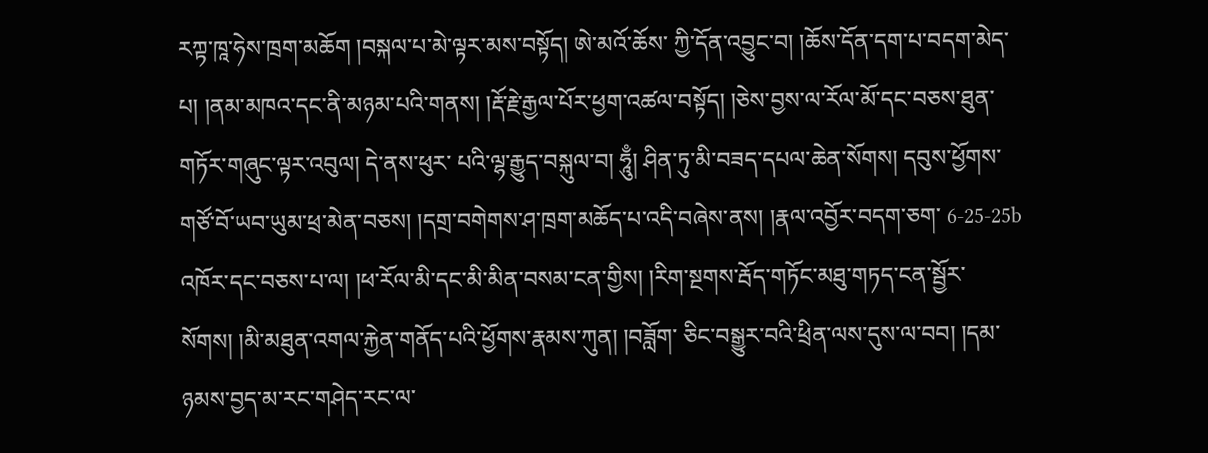རཀྟ་ཁཱ་ཧེས་ཁྲག་མཆོག །བསྐལ་པ་མེ་ལྟར་མས་བསྟོད། ཨེ་མའོ་ཆོས་ ཀྱི་དོན་འབྱུང་བ། །ཆོས་དོན་དག་པ་བདག་མེད་པ། །ནམ་མཁའ་དང་ནི་མཉམ་པའི་གནས། །རྡོ་རྗེ་རྒྱལ་པོར་ཕྱག་འཚལ་བསྟོད། །ཅེས་བྱས་ལ་རོལ་མོ་དང་བཅས་ཐུན་གཏོར་གཞུང་ལྟར་འབུལ། དེ་ནས་ཕུར་ པའི་ལྷ་རྒྱུད་བསྐུལ་བ། ཧཱུྃ། ཤིན་ཏུ་མི་བཟད་དཔལ་ཆེན་སོགས། དབུས་ཕྱོགས་གཙོ་བོ་ཡབ་ཡུམ་ཕྲ་མེན་བཅས། །དགྲ་བགེགས་ཤ་ཁྲག་མཆོད་པ་འདི་བཞེས་ནས། །རྣལ་འབྱོར་བདག་ཅག་ 6-25-25b འཁོར་དང་བཅས་པ་ལ། །ཕ་རོལ་མི་དང་མི་མིན་བསམ་ངན་གྱིས། །རིག་སྔགས་རྦོད་གཏོང་མཐུ་གཏད་ངན་སྦྱོར་སོགས། །མི་མཐུན་འགལ་རྐྱེན་གནོད་པའི་ཕྱོགས་རྣམས་ཀུན། །བཟློག་ ཅིང་བསྒྱུར་བའི་ཕྲིན་ལས་དུས་ལ་བབ། །དམ་ཉམས་བྱད་མ་རང་གཤེད་རང་ལ་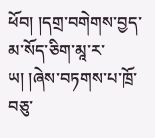ཕོབ། །དགྲ་བགེགས་བྱད་མ་སོད་ཅིག་མཱ་ར་ཡ། །ཞེས་བཏགས་པ་ཁྲོ་བཅུ་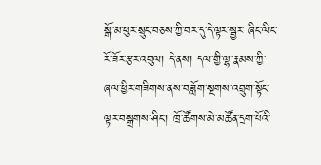སྒོ་མ་ཕུར་སྲུང་བཅས་ཀྱི་བར་དུ་དེ་ལྟར་སྦྱར་ ཞིང་ལིང་རོ་ཟོར་རྩར་འབུལ། དེ་ནས། དལ་གྱི་ལྷ་རྣམས་ཀྱི་ཞལ་ཕྱིར་གཟིགས་ནས་བཟློག་སྔགས་འབྲུག་སྟོང་ལྟར་བསྒྲགས་ཤིང་། ཁྲོ་ཚོགས་མེ་མཚོན་དྲག་པོའི་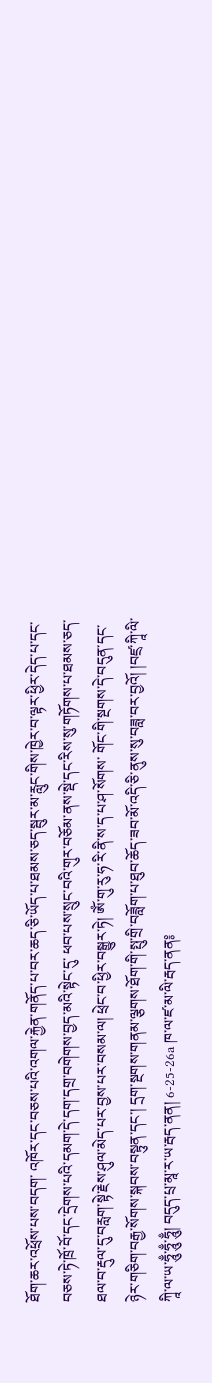ཐོག་ཆར་འཕྲོས་པས་བདག་ འཁོར་དང་བཅས་པའི་འགལ་རྐྱེན་གནོད་པ་བར་ཆད་ཅི་ཡོད་པ་ཐམས་ཅད་སྦུར་མ་རླུང་གིས་ཁྱེར་བ་ལྟར་ཕྱིར་དེད་པ་དང་བཅས་ཏེ་ཁྲོ་བོ་དང་དྲེགས་པའི་དམག་དེ་དག་དགྲ་བགེགས་བྱད་མའི་སྟེང་དུ་ ཕབ་པས་སྲུང་བའི་གུར་བཅོམ་ནས་སྡེ་དང་རིས་སུ་གཏོགས་པ་ཐམས་ཅད་ཐལ་བ་རྡུལ་དུ་བརླག་སྟེ་རྗེས་ཤུལ་མེད་པར་བྱས་པར་བསམ་ལ། ཕྲེང་བ་ཕྱིར་བསྒྱུར་ཏེ། ཨོཾ་གུ་རུ་ཧ་རི་ནི་ས་ད་པ་ཤ་སོགས་ གོང་གི་སྔགས་དེ་བདུན་དང་ཉེར་གཅིག་བརྒྱ་སོགས་སྐབས་བསྟུན་དང་། དྲག་སྔགས་གནམ་ལྕགས་ཐོག་གི་སྤུ་གྲི་བཟློག་པ་ཐུབ་ཆོད་ཟབ་མོ་འདི་ཅི་ནུས་སུ་བཟླ་བར་བྱའོ། །བཛྲ་ཀཱི་ལི་ཀཱི་ལ་ཡ་ཧཱུྃ་ཧཱུྃ་ཧཱུྃ། བདུད་པྲ་མཱ་ར་ཡ་རྦད་ནན། 6-25-26a ཁ་ལ་ཛ་མ་ལི་རྦད་ནན༔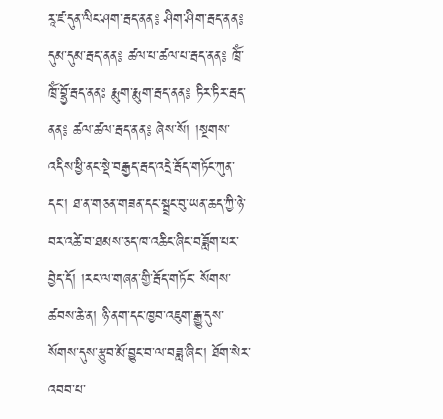རཱ་ཛ་དུན་ལིང་ཤག་རྦད་ནན༔ ཤིག་ཤིག་རྦད་ནན༔ དུམ་དུམ་རྦད་ནན༔ ཚལ་པ་ཚལ་པ་རྦད་ནན༔ ཁྲོཾ་ཁྲོཾ་བྷྱོ་རྦད་ནནཿ རྨུག་རྨུག་རྦད་ནན༔ ཏིར་ཏིར་རྦད་ནན༔ ཚལ་ཚལ་རྦད་ནན༔ ཞེས་སོ། །སྔགས་འདིས་ཕྱི་ནང་སྡེ་བརྒྱད་རྦད་འདྲེ་རྦོད་གཏོང་ཀུན་དང་། ཐ་ན་གཅན་གཟན་དང་སྦྲང་བུ་ཡན་ཆད་ཀྱི་ཉེ་བར་འཚེ་བ་ཐམས་ཅད་ཁ་འཆིང་ཞིང་བཟློག་པར་བྱེད་དོ། །རང་ལ་གཞན་གྱི་རྦོད་གཏོང་ སོགས་ཚབས་ཆེ་ན། ཉི་ནག་དང་ཁྱབ་འཇུག་རྒྱུ་དུས་སོགས་དུས་རྩུབ་མོ་བྱུང་བ་ལ་བཟླ་ཞིང་། ཐོག་སེར་འབབ་པ་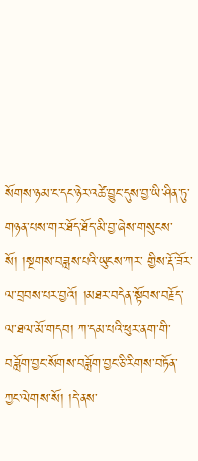སོགས་ཉམ་ང་དང་ཉེར་འཚེ་བྱུང་དུས་བྱ་ཡི་ཤིན་ཏུ་གཉན་པས་གར་ཐོད་ཐོད་མི་བྱ་ཞེས་གསུངས་སོ། །སྔགས་བཟླས་པའི་ཡུངས་ཀར་ གྱིས་རྡོ་ཟོར་ལ་བྲབས་པར་བྱའོ། །མཐར་བདེན་སྟོབས་བརྗོད་ལ་ཐལ་མོ་གདབ། ཀ་དམ་པའི་ཕུར་ནག་གི་བཟློག་བྱང་སོགས་བཟློག་བྱང་ཅི་རིགས་བཏོན་ཀྱང་ལེགས་སོ། །དེ་ནས་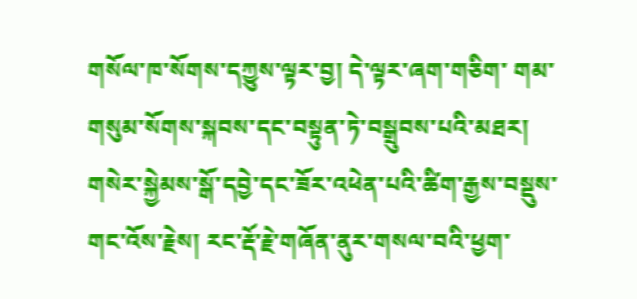གསོལ་ཁ་སོགས་དཀྱུས་ལྟར་བྱ། དེ་ལྟར་ཞག་གཅིག་ གམ་གསུམ་སོགས་སྐབས་དང་བསྟུན་ཏེ་བསྒྲུབས་པའི་མཐར། གསེར་སྐྱེམས་སྒོ་དབྱེ་དང་ཟོར་འཕེན་པའི་ཚིག་རྒྱས་བསྡུས་གང་འོས་རྗེས། རང་རྡོ་རྗེ་གཞོན་ནུར་གསལ་བའི་ཕྱག་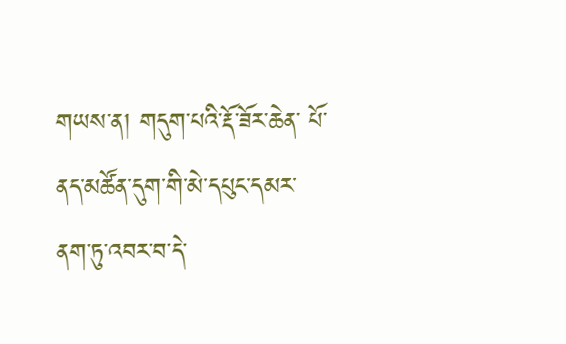གཡས་ན། གདུག་པའི་རྡོ་ཟོར་ཆེན་ པོ་ནད་མཚོན་དུག་གི་མེ་དཔུང་དམར་ནག་ཏུ་འབར་བ་དེ་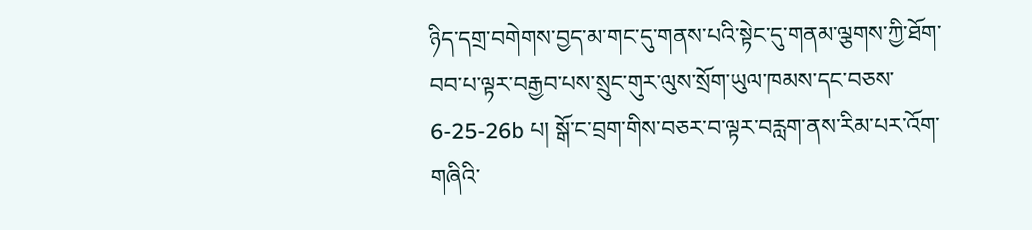ཉིད་དགྲ་བགེགས་བྱད་མ་གང་དུ་གནས་པའི་སྟེང་དུ་གནམ་ལྕགས་ཀྱི་ཐོག་བབ་པ་ལྟར་བརྒྱབ་པས་སྲུང་གུར་ལུས་སྲོག་ཡུལ་ཁམས་དང་བཅས་ 6-25-26b པ། སྒོ་ང་བྲག་གིས་བཅར་བ་ལྟར་བརླག་ནས་རིམ་པར་འོག་གཞིའི་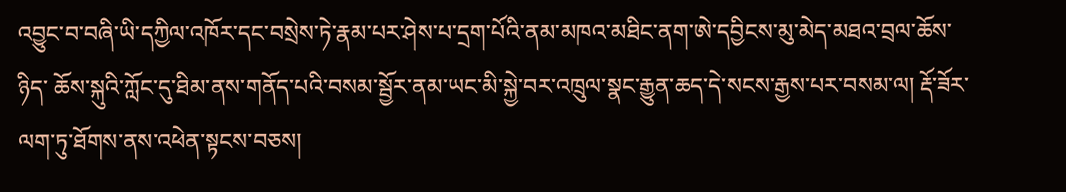འབྱུང་བ་བཞི་ཡི་དཀྱིལ་འཁོར་དང་བསྲེས་ཏེ་རྣམ་པར་ཤེས་པ་དྲག་པོའི་ནམ་མཁའ་མཐིང་ནག་ཨེ་དབྱིངས་མུ་མེད་མཐའ་བྲལ་ཆོས་ཉིད་ ཆོས་སྐུའི་ཀློང་དུ་ཐིམ་ནས་གནོད་པའི་བསམ་སྦྱོར་ནམ་ཡང་མི་སྐྱེ་བར་འཁྲུལ་སྣང་རྒྱུན་ཆད་དེ་སངས་རྒྱས་པར་བསམ་ལ། རྡོ་ཟོར་ལག་ཏུ་ཐོགས་ནས་འཕེན་སྟངས་བཅས།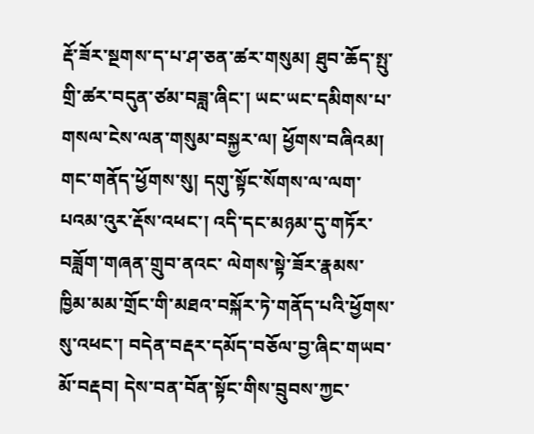རྡོ་ཟོར་སྔགས་ད་པ་ཤ་ཅན་ཚར་གསུམ། ཐུབ་ཆོད་སྤུ་གྲི་ཚར་བདུན་ཙམ་བཟླ་ཞིང་། ཡང་ཡང་དམིགས་པ་གསལ་ངེས་ལན་གསུམ་བསྐྱར་ལ། ཕྱོགས་བཞིའམ། གང་གནོད་ཕྱོགས་སུ། དགུ་སྟོང་སོགས་ལ་ལག་པའམ་འུར་རྡོས་འཕང་། འདི་དང་མཉམ་དུ་གཏོར་བཟློག་གཞན་གྲུབ་ནའང་ ལེགས་སྟེ་ཟོར་རྣམས་ཁྱིམ་མམ་གྲོང་གི་མཐའ་བསྐོར་ཏེ་གནོད་པའི་ཕྱོགས་སུ་འཕང་། བདེན་བརྡར་དམོད་བཅོལ་བྱ་ཞིང་གཡབ་མོ་བརྡབ། དེས་བན་བོན་སྟོང་གིས་བྲུབས་ཀྱང་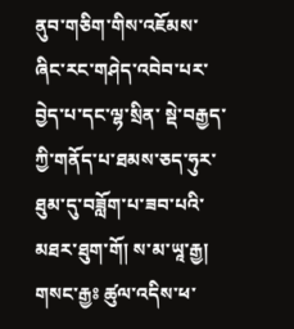ནུབ་གཅིག་གིས་འཇོམས་ཞིང་རང་གཤེད་འབེབ་པར་བྱེད་པ་དང་ལྷ་སྲིན་ སྡེ་བརྒྱད་ཀྱི་གནོད་པ་ཐམས་ཅད་ཧུར་ཐུམ་དུ་བཟློག་པ་ཟབ་པའི་མཐར་ཐུག་གོ། ས་མ་ཡཱ་རྒྱ། གསང་རྒྱཿ ཚུལ་འདིས་ཕ་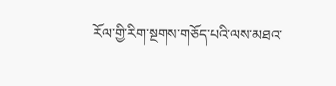རོལ་གྱི་རིག་སྔགས་གཅོད་པའི་ལས་མཐའ་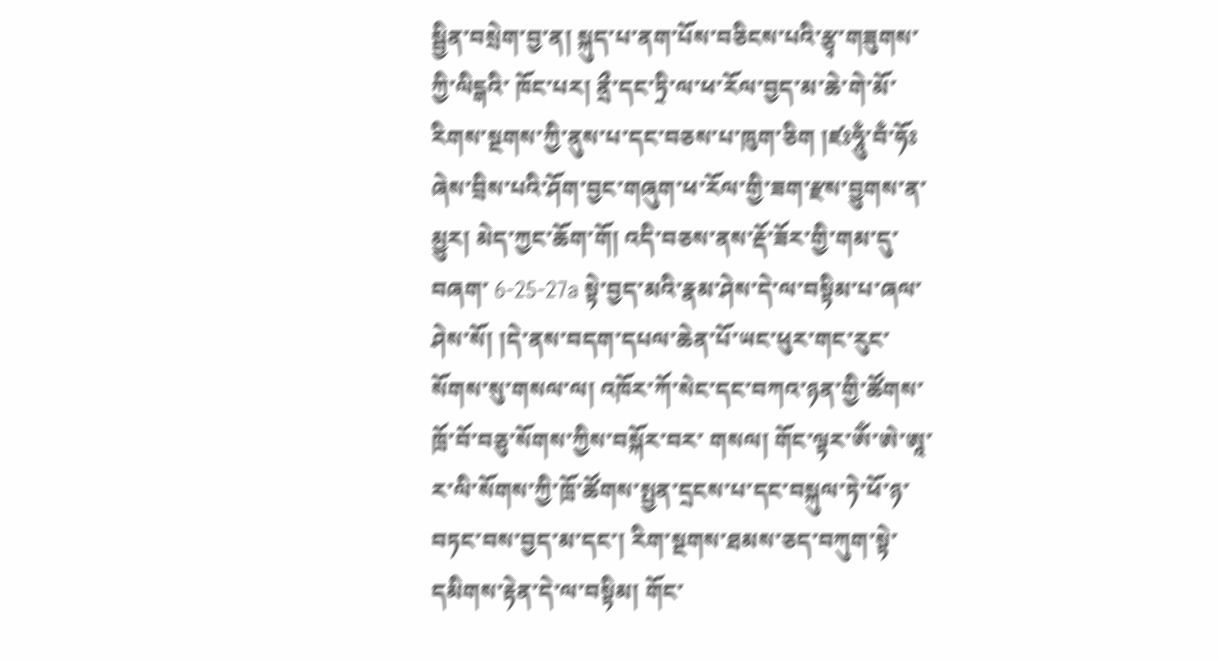སྦྱིན་བསྲེག་བྱ་ན། སྐུད་པ་ནག་པོས་བཅིངས་པའི་རྩྭ་གཟུགས་ཀྱི་ལིངྒའི་ ཁོང་པར། ནྲྀ་དང་ཏྲི་ལ་ཕ་རོལ་བྱད་མ་ཆེ་གེ་མོ་རིགས་སྔགས་ཀྱི་ནུས་པ་དང་བཅས་པ་ཁུག་ཅིག །ཛཿཧཱུྃ་བྃ་ཧོཿཞེས་བྲིས་པའི་ཤོག་བྱང་གཞུག་ཕ་རོལ་གྱི་ཟག་རྫས་བྱུགས་ན་མྱུར། མེད་ཀྱང་ཆོག་གོ། འདི་བཅས་ནས་རྡོ་ཟོར་གྱི་གམ་དུ་བཞག་ 6-25-27a སྟེ་བྱད་མའི་རྣམ་ཤེས་དེ་ལ་བསྟིམ་པ་ཞལ་ཤེས་སོ། །དེ་ནས་བདག་དཔལ་ཆེན་པོ་ཡང་ཕུར་གང་རུང་སོགས་སུ་གསལ་ལ། འཁོར་ཀོ་སེང་དང་བཀའ་ཉན་གྱི་ཚོགས་ཁྲོ་བོ་བཅུ་སོགས་ཀྱིས་བསྐོར་བར་ གསལ། གོང་ལྟར་ཨོཾ་ཨེ་ཨཱ་ར་ལི་སོགས་ཀྱི་ཁྲོ་ཚོགས་སྤྱན་དྲངས་པ་དང་བསྐུལ་ཏེ་ཕོ་ཉ་བཏང་བས་བྱད་མ་དང་། རིག་སྔགས་ཐམས་ཅད་བཀུག་སྟེ་དམིགས་རྟེན་དེ་ལ་བསྟིམ། གོང་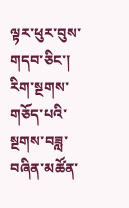ལྟར་ཕུར་བུས་གདབ་ཅིང་། རིག་སྔགས་ གཅོད་པའི་སྔགས་བཟླ་བཞིན་མཚོན་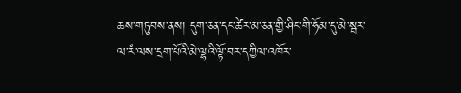ཆས་གཏུབས་ནས། དུག་ཅན་དང་ཚེར་མ་ཅན་གྱི་ཤིང་གི་ཧོམ་དུ་མེ་སྦར་ལ་རཾ་ལས་དྲག་པོའི་མེ་ལྷའི་ལྟོ་བར་དཀྱིལ་འཁོར་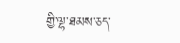གྱི་ལྷ་ཐམས་ཅད་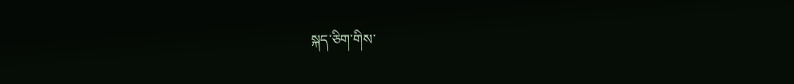སྐད་ཅིག་གིས་